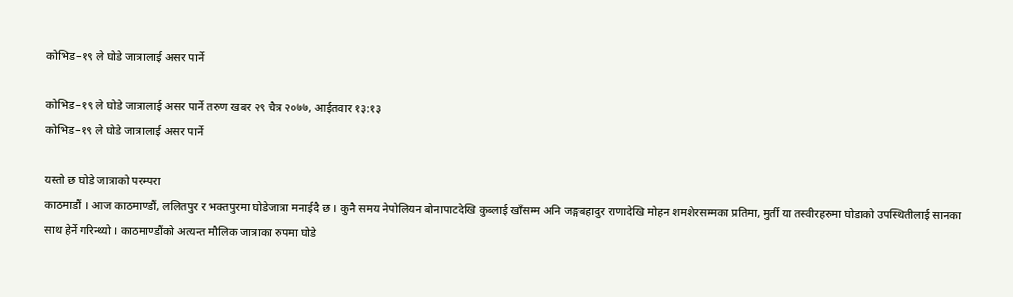कोभिड–१९ ले घोडे जात्रालाई असर पार्ने

कोभिड–१९ ले घोडे जात्रालाई असर पार्ने तरुण खबर २९ चैत्र २०७७, आईतवार १३:१३
कोभिड–१९ ले घोडे जात्रालाई असर पार्ने

यस्तो छ घोडे जात्राको परम्परा
काठमाडौं । आज काठमाण्डौं, ललितपुर र भक्तपुरमा घोडेजात्रा मनाईदै छ । कुनै समय नेपोलियन बोनापाटदेखि कुब्लाई खाँसम्म अनि जङ्गबहादुर राणादेखि मोहन शमशेरसम्मका प्रतिमा, मुर्ती या तस्वीरहरुमा घोडाको उपस्थितीलाई सानका साथ हेर्ने गरिन्थ्यो । काठमाण्डौंको अत्यन्त मौलिक जात्राका रुपमा घोडे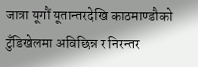जात्रा यूगौं यूतान्तरदेखि काठमाण्डौको टुँडिखेलमा अविछिन्न र निरन्तर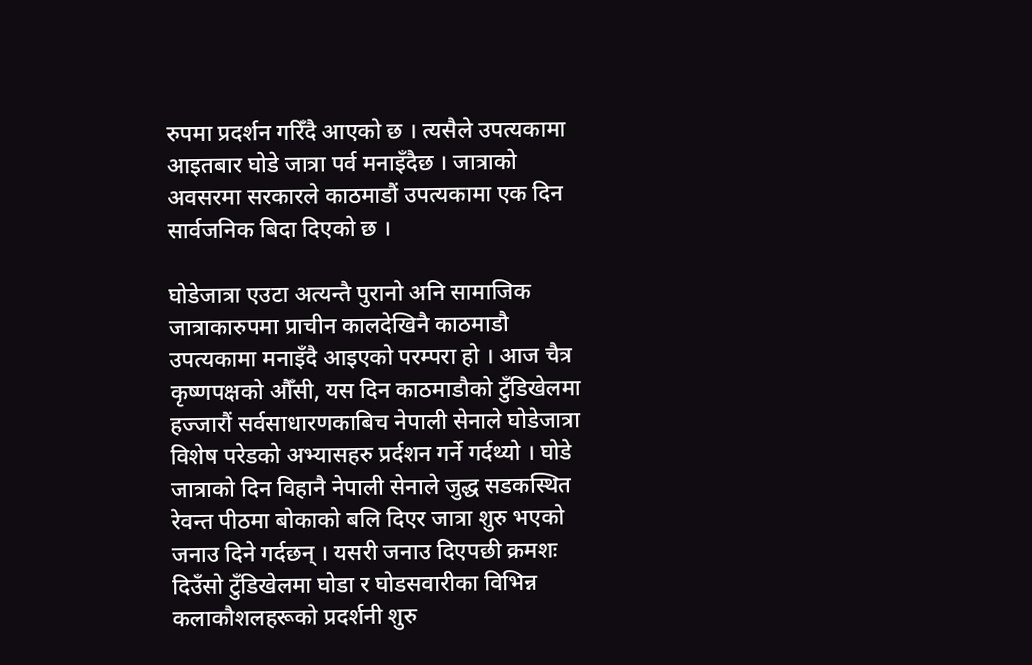रुपमा प्रदर्शन गरिँदै आएको छ । त्यसैले उपत्यकामा आइतबार घोडे जात्रा पर्व मनाइँदैछ । जात्राको अवसरमा सरकारले काठमाडौं उपत्यकामा एक दिन सार्वजनिक बिदा दिएको छ ।

घोडेजात्रा एउटा अत्यन्तै पुरानो अनि सामाजिक जात्राकारुपमा प्राचीन कालदेखिनै काठमाडौ उपत्यकामा मनाइँदै आइएको परम्परा हो । आज चैत्र कृष्णपक्षको औँसी, यस दिन काठमाडौको टुँडिखेलमा हज्जारौं सर्वसाधारणकाबिच नेपाली सेनाले घोडेजात्रा विशेष परेडको अभ्यासहरु प्रर्दशन गर्ने गर्दथ्यो । घोडे जात्राको दिन विहानै नेपाली सेनाले जुद्ध सडकस्थित रेवन्त पीठमा बोकाको बलि दिएर जात्रा शुरु भएको जनाउ दिने गर्दछन् । यसरी जनाउ दिएपछी क्रमशः दिउँसो टुँडिखेलमा घोडा र घोडसवारीका विभिन्न कलाकौशलहरूको प्रदर्शनी शुरु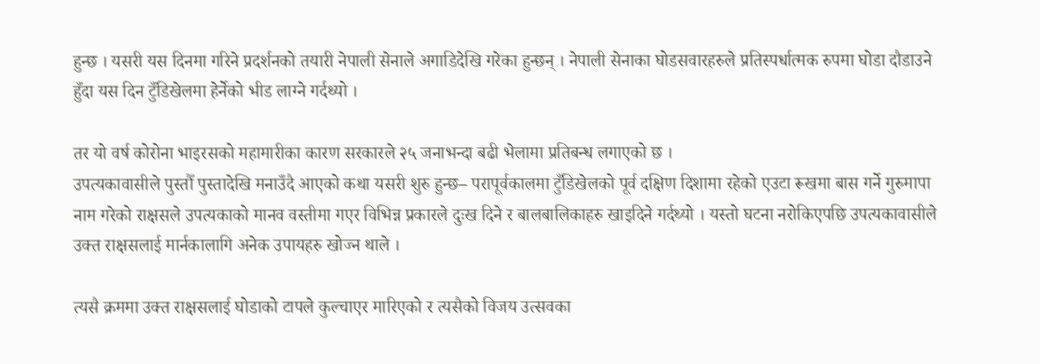हुन्छ । यसरी यस दिनमा गरिने प्रदर्शनको तयारी नेपाली सेनाले अगाडिदेखि गरेका हुन्छन् । नेपाली सेनाका घोडसवारहरुले प्रतिस्पर्धात्मक रुपमा घोडा दौडाउने हुँदा यस दिन टुँडिखेलमा हेर्नेको भीड लाग्ने गर्दथ्यो ।

तर यो वर्ष कोरोना भाइरसको महामारीका कारण सरकारले २५ जनाभन्दा बढी भेलामा प्रतिबन्ध लगाएको छ ।
उपत्यकावासीले पुस्तौँ पुस्तादेखि मनाउँदै आएको कथा यसरी शुरु हुन्छ– परापूर्वकालमा टुँडिखेलको पूर्व दक्षिण दिशामा रहेको एउटा रूखमा बास गर्ने गुरुमापा नाम गरेको राक्षसले उपत्यकाको मानव वस्तीमा गएर विभिन्न प्रकारले दुःख दिने र बालबालिकाहरु खाइदिने गर्दथ्यो । यस्तो घटना नरोकिएपछि उपत्यकावासीले उक्त राक्षसलाई मार्नकालागि अनेक उपायहरु खोज्न थाले ।

त्यसै क्रममा उक्त राक्षसलाई घोडाको टापले कुल्चाएर मारिएको र त्यसैको विजय उत्सवका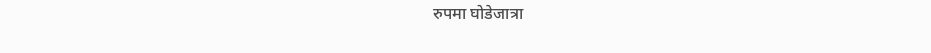रुपमा घोडेजात्रा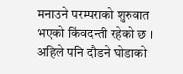मनाउने परम्पराको शुरुवात भएको किंवदन्ती रहेको छ । अहिले पनि दौडने घोडाको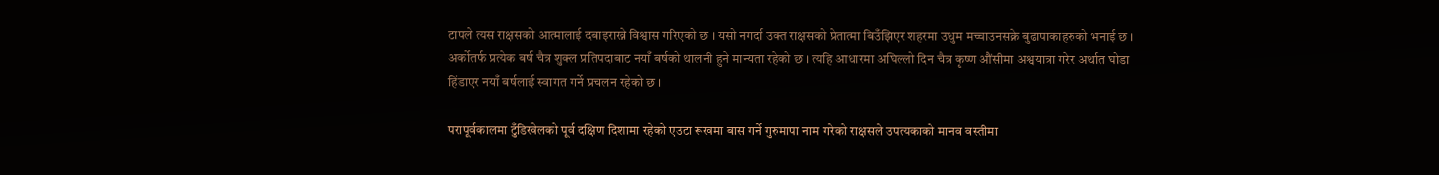टापले त्यस राक्षसको आत्मालाई दबाइराख्ने विश्वास गरिएको छ । यसो नगर्दा उक्त राक्षसको प्रेतात्मा बिउँझिएर शहरमा उधुम मच्चाउनसक्ने बुढापाकाहरुको भनाई छ । अर्कोतर्फ प्रत्येक बर्ष चैत्र शुक्ल प्रतिपदाबाट नयाँ बर्षको थालनी हुने मान्यता रहेको छ । त्यहि आधारमा अघिल्लो दिन चैत्र कृष्ण औंसीमा अश्वयात्रा गरेर अर्थात घोडा हिंडाएर नयाँ बर्षलाई स्वागत गर्ने प्रचलन रहेको छ ।

परापूर्वकालमा टुँडिखेलको पूर्व दक्षिण दिशामा रहेको एउटा रूखमा बास गर्ने गुरुमापा नाम गरेको राक्षसले उपत्यकाको मानव वस्तीमा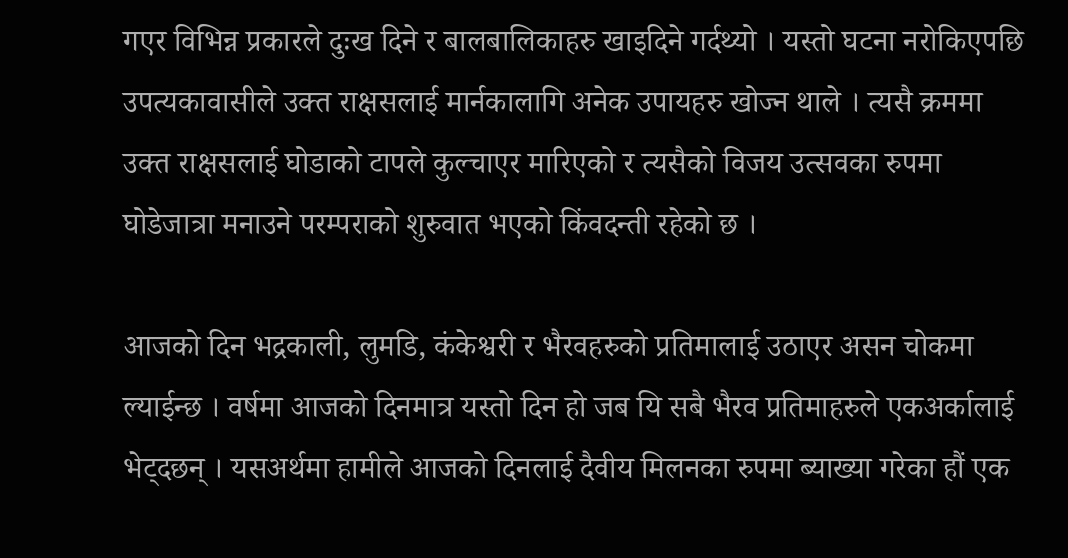गएर विभिन्न प्रकारले दुःख दिने र बालबालिकाहरु खाइदिने गर्दथ्यो । यस्तो घटना नरोकिएपछि उपत्यकावासीले उक्त राक्षसलाई मार्नकालागि अनेक उपायहरु खोज्न थाले । त्यसै क्रममा उक्त राक्षसलाई घोडाको टापले कुल्चाएर मारिएको र त्यसैको विजय उत्सवका रुपमा घोडेजात्रा मनाउने परम्पराको शुरुवात भएको किंवदन्ती रहेको छ ।

आजको दिन भद्रकाली, लुमडि, कंकेश्वरी र भैरवहरुको प्रतिमालाई उठाएर असन चोकमा ल्याईन्छ । वर्षमा आजको दिनमात्र यस्तो दिन हो जब यि सबै भैरव प्रतिमाहरुले एकअर्कालाई भेट्दछन् । यसअर्थमा हामीले आजको दिनलाई दैवीय मिलनका रुपमा ब्याख्या गरेका हौं एक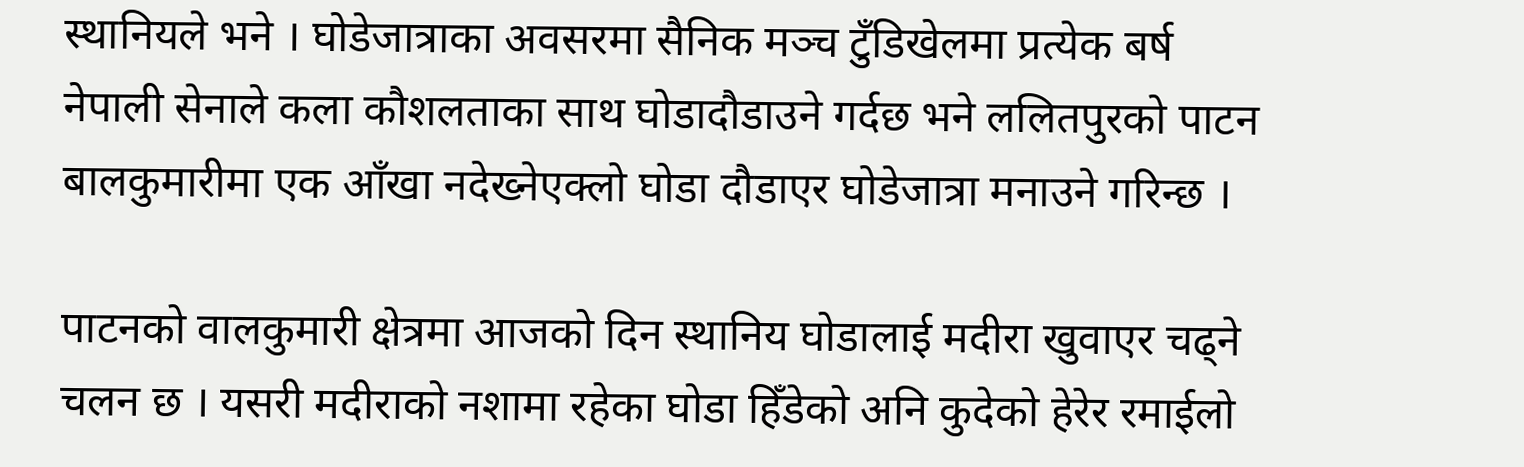स्थानियले भने । घोडेजात्राका अवसरमा सैनिक मञ्च टुँडिखेलमा प्रत्येक बर्ष नेपाली सेनाले कला कौशलताका साथ घोडादौडाउने गर्दछ भने ललितपुरको पाटन बालकुमारीमा एक आँखा नदेख्नेएक्लो घोडा दौडाएर घोडेजात्रा मनाउने गरिन्छ ।

पाटनको वालकुमारी क्षेत्रमा आजको दिन स्थानिय घोडालाई मदीरा खुवाएर चढ्ने चलन छ । यसरी मदीराको नशामा रहेका घोडा हिँडेको अनि कुदेको हेरेर रमाईलो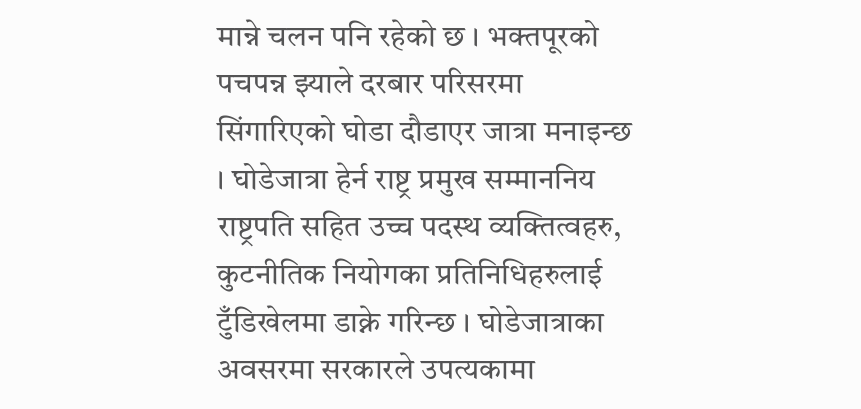मान्ने चलन पनि रहेको छ । भक्तपूरको पचपन्न झ्याले दरबार परिसरमा सिंगारिएको घोडा दौडाएर जात्रा मनाइन्छ । घोडेजात्रा हेर्न राष्ट्र प्रमुख सम्माननिय राष्ट्रपति सहित उच्च पदस्थ व्यक्तित्वहरु, कुटनीतिक नियोगका प्रतिनिधिहरुलाई टुँडिखेलमा डाक्ने गरिन्छ । घोडेजात्राका अवसरमा सरकारले उपत्यकामा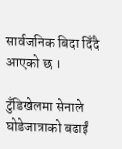सार्वजनिक बिदा दिँदै आएको छ ।

टुँडिखेलमा सेनाले घोडेजात्राको बढाईं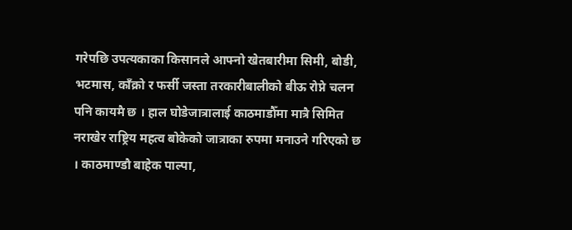गरेपछि उपत्यकाका किसानले आफ्नो खेतबारीमा सिमी, बोडी, भटमास, काँक्रो र फर्सी जस्ता तरकारीबालीको बीऊ रोप्ने चलन पनि कायमै छ । हाल घोडेजात्रालाई काठमाडौँमा मात्रै सिमित नराखेर राष्ट्रिय महत्व बोकेको जात्राका रुपमा मनाउने गरिएको छ । काठमाण्डौ बाहेक पाल्पा,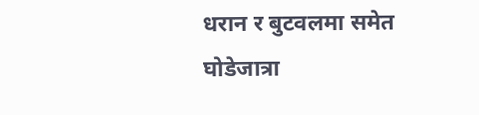धरान र बुटवलमा समेत घोडेजात्रा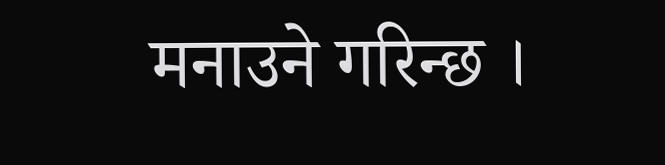मनाउने गरिन्छ ।